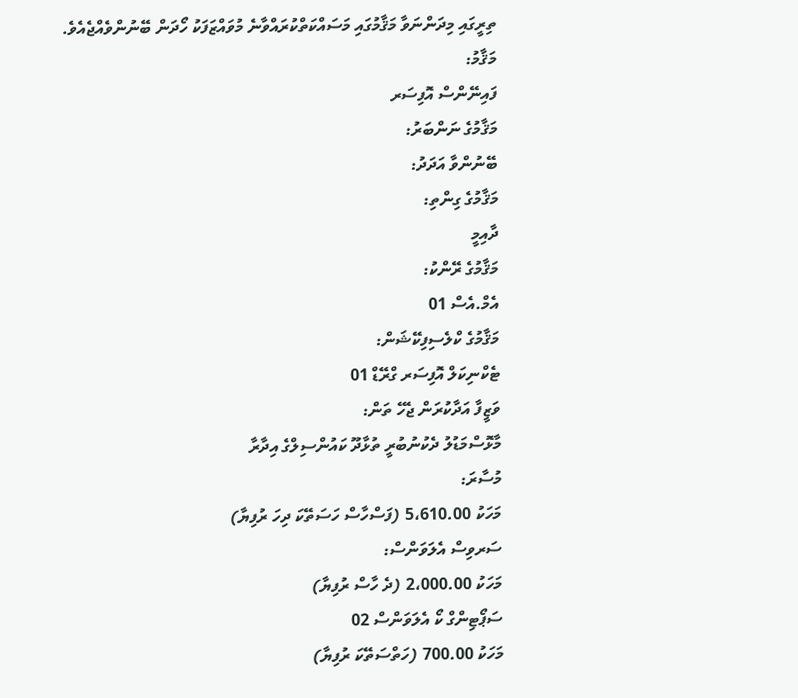ތިރީގައި މިދަންނަވާ މަޤާމުގައި މަސައްކަތްކުރައްވާނެ މުވައްޒަފަކު ހޯދަން ބޭނުންވެއްޖެއެވެ.
މަޤާމު:
ފައިނޭންސް އޮފިސަރ
މަޤާމުގެ ނަންބަރު:
ބޭނުންވާ އަދަދު:
މަޤާމުގެ ގިންތި:
ދާއިމީ
މަޤާމުގެ ރޭންކު:
އެމް.އެސް 01
މަޤާމުގެ ކްލެސިފިކޭޝަން:
ޓެކްނިކަލް އޮފިސަރ ގްރޭޑް 01
ވަޒީފާ އަދާކުރަން ޖެހޭ ތަން:
މާޅޮސްމަޑުލު ދެކުނުބުރީ ތުޅާދޫ ކައުންސިލްގެ އިދާރާ
މުސާރަ:
މަހަކު 5،610.00 (ފަސްހާސް ހަސަތޭކަ ދިހަ ރުފިޔާ)
ސަރވިސް އެލަވަންސް:
މަހަކު 2،000.00 (ދެ ހާސް ރުފިޔާ)
ސަޕޯޓިންގް ކޯ އެލަވަންސް 02
މަހަކު 700.00 (ހަތްސަތޭކަ ރުފިޔާ)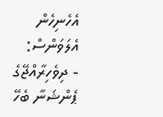އެހެނިހެން އެލަވަންސް:
- ދިވެހިރާއްޖޭގެ ޕެންޝަނާ ބެހޭ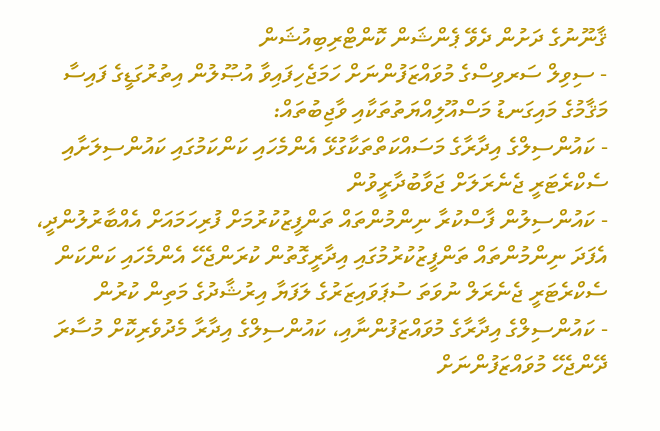ޤާނޫނުގެ ދަށުން ދެވޭ ޕެންޝަން ކޮންޓްރިބިއުޝަން
- ސިވިލް ސަރވިސްގެ މުވައްޒަފުންނަށް ހަމަޖެހިފައިވާ އުޞޫލުން އިތުރުގަޑީގެ ފައިސާ
މަޤާމުގެ މައިގަނޑު މަސްއޫލިއްޔަތުތަކާއި ވާޖިބުތައް:
- ކައުންސިލްގެ އިދާރާގެ މަސައްކަތްތަކާގުޅޭ އެންމެހައި ކަންކަމުގައި ކައުންސިލަށާއި ސެކްރެޓަރީ ޖެނެރަލަށް ޖަވާބުދާރީވުން
- ކައުންސިލުން ފާސްކުރާ ނިންމުންތައް ތަންފީޒުކުރުމަށް ފުރިހަމައަށް އެއްބާރުލުންދީ، އެފަދަ ނިންމުންތައް ތަންފީޒުކުރުމުގައި އިދާރީގޮތުން ކުރަންޖެހޭ އެންމެހައި ކަންކަން ސެކްރެޓަރީ ޖެނެރަލް ނުވަތަ ސުޕަވައިޒަރުގެ ލަފަޔާ އިރުޝާދުގެ މަތިން ކުރުން
- ކައުންސިލްގެ އިދާރާގެ މުވައްޒަފުންނާއި، ކައުންސިލްގެ އިދާރާ މެދުވެރިކޮށް މުސާރަ ދޭންޖެހޭ މުވައްޒަފުންނަށް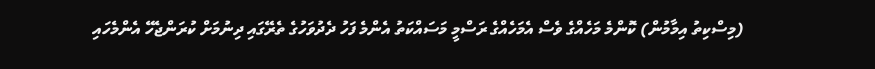(މިސްކިތު އިމާމުން) ކޮންމެ މަހެއްގެ ވެސް އެމަހެއްގެ ރަސްމީ މަސައްކަތު އެންމެ ފަހު ދެދުވަހުގެ ތެރޭގައި ދިނުމަށް ކުރަންޖެހޭ އެންމެހައި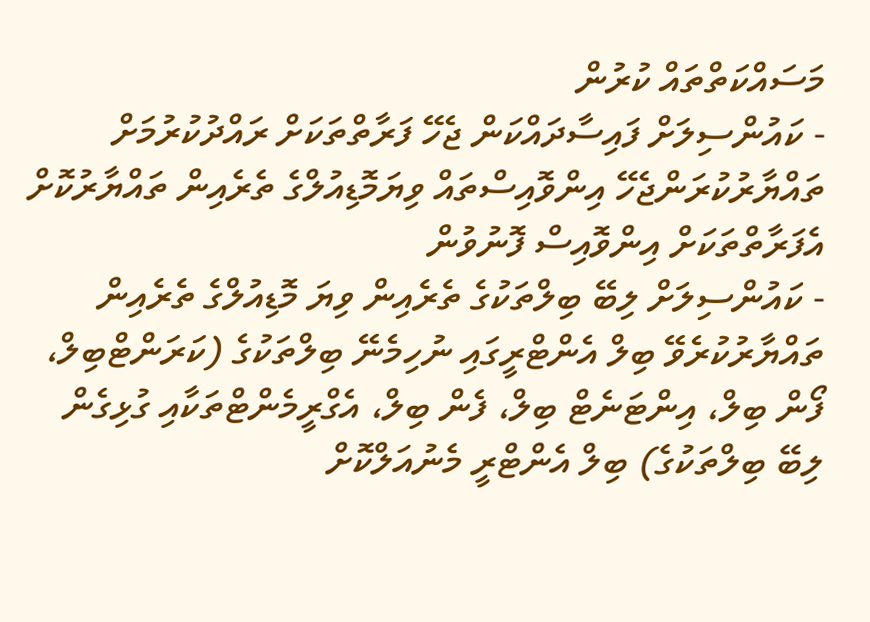މަސައްކަތްތައް ކުރުން
- ކައުންސިލަށް ފައިސާދައްކަން ޖެހޭ ފަރާތްތަކަށް ރައްދުކުރުމަށް ތައްޔާރުކުރަންޖެހޭ އިންވޮއިސްތައް ވިޔަމޮޑިއުލްގެ ތެރެއިން ތައްޔާރުކޮށް އެފަރާތްތަކަށް އިންވޮއިސް ފޮނުވުން
- ކައުންސިލަށް ލިބޭ ބިލްތަކުގެ ތެރެއިން ވިޔަ މޮޑިއުލްގެ ތެރެއިން ތައްޔާރުކުރެވޭ ބިލް އެންޓްރީގައި ނުހިމެނޭ ބިލްތަކުގެ (ކަރަންޓްބިލް، ފޯން ބިލް، އިންޓަނެޓް ބިލް، ފެން ބިލް، އެގްރީމެންޓްތަކާއި ގުޅިގެން ލިބޭ ބިލްތަކުގެ) ބިލް އެންޓްރީ މެނުއަލްކޮށް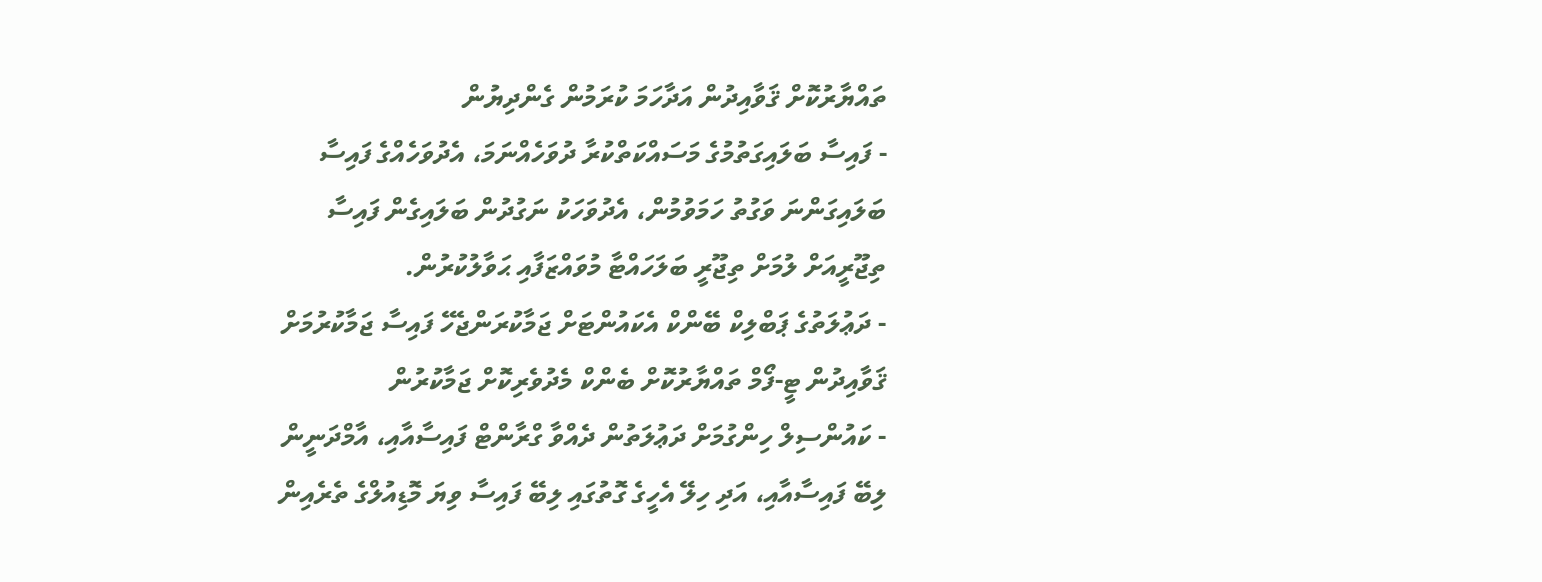ތައްޔާރުކޮށް ޤަވާއިދުން އަދާހަމަ ކުރަމުން ގެންދިޔުން
- ފައިސާ ބަލައިގަތުމުގެ މަސައްކަތްކުރާ ދުވަހެއްނަމަ، އެދުވަހެއްގެ ފައިސާ ބަލައިގަންނަ ވަގުތު ހަމަވުމުން، އެދުވަހަކު ނަގުދުން ބަލައިގެން ފައިސާ ތިޖޫރީއަށް ލުމަށް ތިޖޫރީ ބަލަހައްޓާ މުވައްޒަފާއި ޙަވާލުކުރުން.
- ދަޢުލަތުގެ ޕަބްލިކް ބޭންކް އެކައުންޓަށް ޖަމާކުރަންޖެހޭ ފައިސާ ޖަމާކުރުމަށް ޤަވާއިދުން ޓީ-ފޯމް ތައްޔާރުކޮށް ބެންކް މެދުވެރިކޮށް ޖަމާކުރުން
- ކައުންސިލް ހިންގުމަށް ދަޢުލަތުން ދެއްވާ ގްރާންޓް ފައިސާއާއި، އާމްދަނީން ލިބޭ ފައިސާއާއި، އަދި ހިލޭ އެހީގެ ގޮތުގައި ލިބޭ ފައިސާ ވިޔަ މޮޑިއުލްގެ ތެރެއިން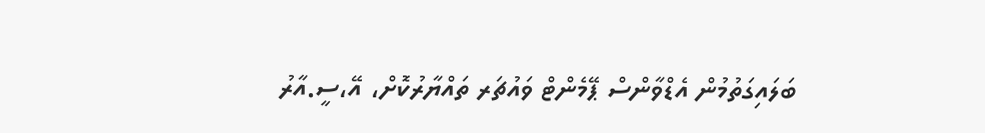ބަލައިގަތުމުން އެޑްވާންސް ޕޭމެންޓް ވައުޗަރ ތައްޔާރުކޮށް، އޭ،ސީ.އާރު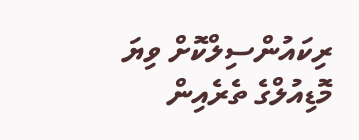ރިކައުންސިލްކޮށް ވިޔަ މޮޑިއުލްގެ ތެރެއިން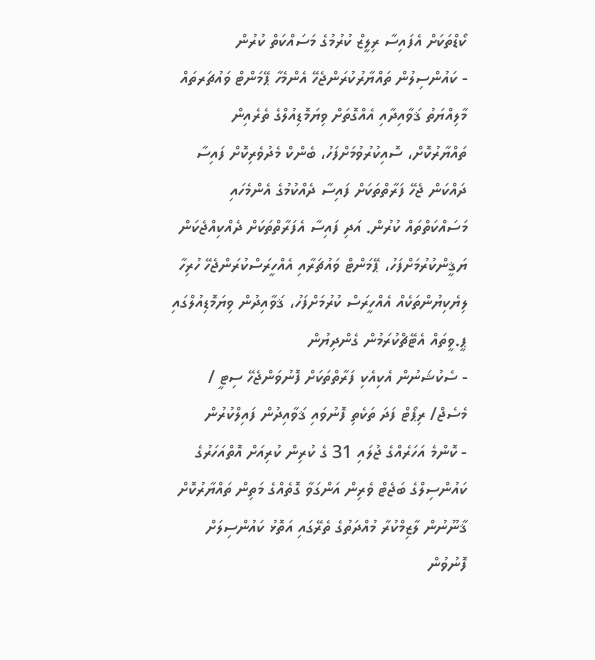ކޯޑްތަކަށް އެފައިސާ ރިލީޒް ކުރުމުގެ މަސައްކަތް ކުރުން
- ކައުންސިލުން ތައްޔާރުކުރަންޖެހޭ އެންމެހާ ޕޭމަންޓް ވައުޗަރތައް މާލިއްޔަތު ޤަވާއިދާއި އެއްގޮތަށް ވިޔަމޮޑިއުލްގެ ތެރެއިން ތައްޔާރުކޮށް، ސޮއިކުރުވުމަށްފަހު، ބެންކް މެދުވެރިކޮށް ފައިސާ ދައްކަން ޖެހޭ ފަރާތްތަކަށް ފައިސާ ދެއްކުމުގެ އެންމެހައި މަސައްކަތްތައް ކުރުން. އަދި ފައިސާ އެފަރާތްތަކަށް ދެއްކިއްޖެކަން ޔަޤީންކުރުމަށްފަހު، ޕޭމަންޓް ވައުޗަރާއި އެއްހީރަސްކުރަންޖެހޭ ހުރިހާ ލިޔެކިޔުންތަކެއް އެއްހީރަސް ކުރުމަށްފަހު، ޤަވާއިދުން ވިޔަމޮޑިއުލްގައި ޕީ.ވީތައް އެޓޭޗްކުރަމުން ގެންދިޔުން
- ސެކުޝަނުން އެކިއެކި ފަރާތްތަކަށް ފޮނުވަންޖެހޭ ސިޓީ / މެސެޖް/ ރިޕޯޓް ފަދަ ތަކެތި ފޮނުވައި ޤަވާއިދުން ފައިލްކުރުން
- ކޮންމެ އަހަރެއްގެ ޖުލައި 31 ގެ ކުރިން ކުރިއަށް އޮތްއަހަރުގެ ކައުންސިލްގެ ބަޖެޓް ވެރިން އަންގަވާ ގޮތެއްގެ މަތިން ތައްޔާރުކޮށް ޤާނޫނުން ލާޒިމްކުރާ މުއްދަތުގެ ތެރޭގައި އަތޮޅު ކައުންސިލަށް ފޮނުވުން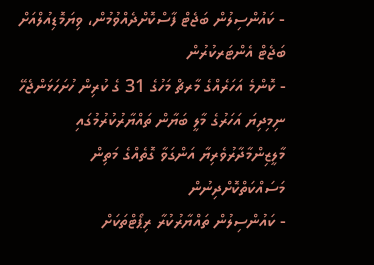- ކައުންސިލުން ބަޖެޓް ފާސްކޮށްދެއްވުމުން، ވިޔަމޮޑިއުލްއަށް ބަޖެޓް އެންޓަރކުރުން
- ކޮންމެ އަހަރެއްގެ މާރޗް މަހުގެ 31 ގެ ކުރިން ހުށަހަޅަންޖެހޭ ނިމިދިޔަ އަހަރުގެ މާލީ ބަޔާން ތައްޔާރުކުރުމުގައި މާލީޒިންމާދާރުވެރިޔާ އަންގަވާ ގޮތެއްގެ މަތިން މަސައްކަތްކޮށްދިނުން
- ކައުންސިލުން ތައްޔާރުކުރާ ރިޕޯޓްތަކަށް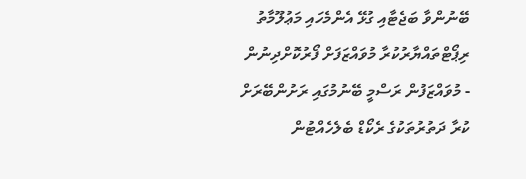ބޭނުންވާ ބަޖެޓާއި ގުޅޭ އެންމެހައި މަޢުލޫމާތު ރިޕޯޓްތައްޔާރުކުރާ މުވައްޒަފަށް ފޯރުކޮށްދިނުން
- މުވައްޒަފުން ރަސްމީ ބޭނުމުގައި ރަށުންބޭރަށް ކުރާ ދަތުރުތަކުގެ ރެކޯޑް ބެލެހެއްޓުން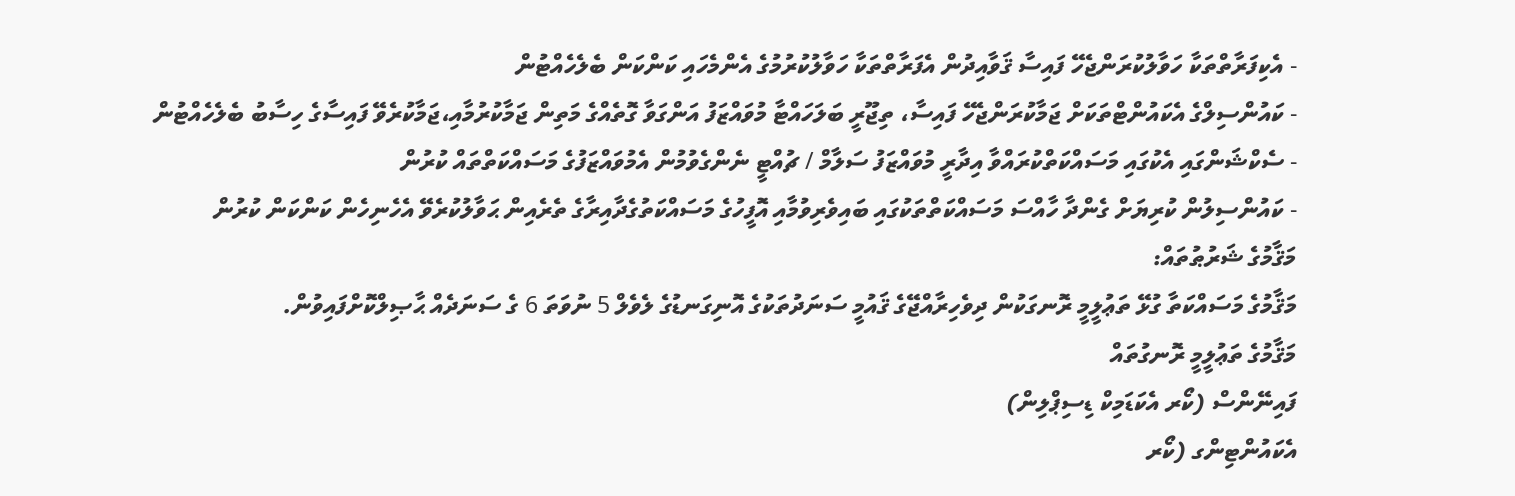- އެކިފަރާތްތަކާ ހަވާލުކުރަންޖެހޭ ފައިސާ ޤަވާއިދުން އެފަރާތްތަކާ ހަވާލުކުރުމުގެ އެންމެހައި ކަންކަން ބެލެހެއްޓުން
- ކައުންސިލްގެ އެކައުންޓްތަކަށް ޖަމާކުރަންޖެހޭ ފައިސާ، ތިޖޫރީ ބަލަހައްޓާ މުވައްޒަފު އަންގަވާ ގޮތެއްގެ މަތިން ޖަމާކުރުމާއި،ޖަމާކުރެވޭ ފައިސާގެ ހިސާބު ބެލެހެއްޓުން
- ސެކްޝަންގައި އެކުގައި މަސައްކަތްކުރައްވާ އިދާރީ މުވައްޒަފު ސަލާމް / ޗުއްޓީ ނެންގެވުމުން އެމުވައްޒަފުގެ މަސައްކަތްތައް ކުރުން
- ކައުންސިލުން ކުރިޔަށް ގެންދާ ހާއްސަ މަސައްކަތްތަކުގައި ބައިވެރިވުމާއި އޮފީހުގެ މަސައްކަތުގެދާއިރާގެ ތެރެއިން ޙަވާލުކުރެވޭ އެހެނިހެން ކަންކަން ކުރުން
މަޤާމުގެ ޝަރުޠުތައް:
މަޤާމުގެ މަސައްކަތާ ގުޅޭ ތަޢުލީމީ ރޮނގަކުން ދިވެހިރާއްޖޭގެ ޤައުމީ ސަނަދުތަކުގެ އޮނިގަނޑުގެ ލެވެލް 5 ނުވަތަ 6 ގެ ސަނަދެއް ޙާޞިލްކޮށްފައިވުން.
މަޤާމުގެ ތަޢުލީމީ ރޮނގުތައް
ފައިނޭންސް (ކޯރ އެކަޑަމިކް ޑިސިޕްލިން)
އެކައުންޓިންގ (ކޯރ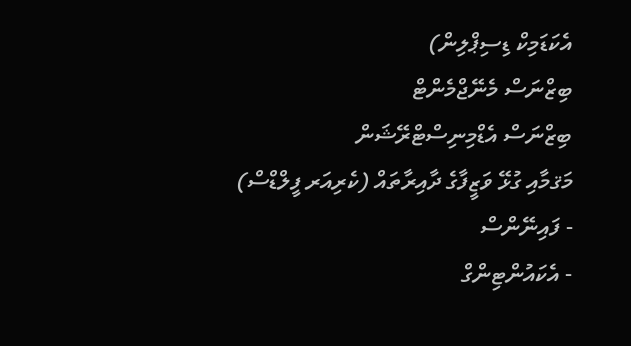އެކަޑަމިކް ޑިސިޕްލިން)
ބިޒްނަސް މެނޭޖްމެންޓް
ބިޒްނަސް އެޑްމިނިސްޓްރޭޝަން
މަޤމާއި ގުޅޭ ވަޒީފާގެ ދާއިރާތައް (ކެރިއަރ ފީލްޑްސް)
- ފައިނޭންސް
- އެކައުންޓިންގް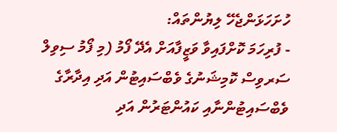ހުށަހަޅަންޖެހޭ ލިޔުންތައް:
- ފުރިހަމަ ކޮށްފައިވާ ވަޒީފާއަށް އެދޭ ފޯމު (މި ފޯމު ސިވިލް ސަރވިސް ކޮމިޝަނުގެ ވެބްސައިޓުން އަދި އިދާރާގެ ވެބްސައިޓުންނާއި ކައުންޓަރުން އަދި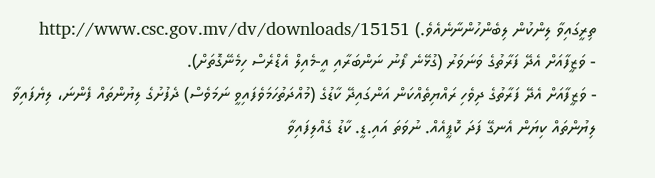ތިރީގައިވާ ލިންކުން ލިބެންހުންނާނެއެވެ.) http://www.csc.gov.mv/dv/downloads/15151
- ވަޒީފާއަށް އެދޭ ފަރާތުގެ ވަނަވަރު (ގުޅޭނެ ފޯނު ނަންބަރާއި އީ-މެއިލް އެޑްރެސް ހިމެނޭގޮތަށް).
- ވަޒީފާއަށް އެދޭ ފަރާތުގެ ދިވެހި ރައްޔިތެއްކަން އަންގައިދޭ ކާޑުގެ (މުއްދަތުހަމަވެފައިވީ ނަމަވެސް) ދެފުށުގެ ލިޔުންތައް ފެންނަ، ލިޔެފައިވާ ލިޔުންތައް ކިޔަން އެނގޭ ފަދަ ކޮޕީއެއް. ނުވަތަ އައި.ޑީ. ކާޑު ގެއްލިފައިވާ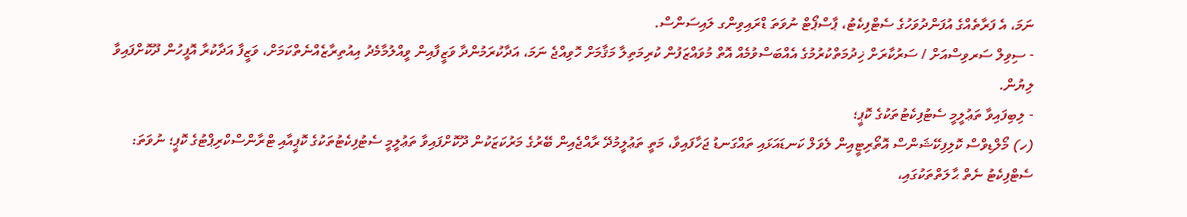ނަމަ، އެ ފަރާތެއްގެ އުފަންދުވަހުގެ ސެޓްފިކެޓު، ޕާސްޕޯޓް ނުވަތަ ޑްރައިވިންގ ލައިސަންސް.
- ސިވިލް ސަރވިސްއަށް / ސަރުކާރަށް ޚިދުމަތްކުރުމުގެ އެއްބަސްވުމެއް އޮތް މުވައްޒަފުން ކުރިމަތިލާ މަޤާމަށް ހޮވިއްޖެ ނަމަ، އަދާކުރަމުންދާ ވަޒީފާއިން ވީއްލުމާމެދު އިއުތިރާޒެއްނެތްކަމަށް، ވަޒީފާ އަދާކުރާ އޮފީހުން ދޫކޮށްފައިވާ ލިޔުން.
- ލިބިފައިވާ ތަޢުލީމީ ސެޓުފިކެޓުތަކުގެ ކޮޕީ؛
(ހ) މޯލްޑިވްސް ކޮލިފިކޭޝަންސް އޮތޯރިޓީއިން ލެވަލް ކަނޑައަޅައި ތައްގަނޑު ޖަހާފައިވާ، މަތީ ތަޢުލީމުދޭ ރާއްޖެއިން ބޭރުގެ މަރުކަޒަކުން ދޫކޮށްފައިވާ ތަޢުލީމީ ސެޓުފިކެޓުތަކުގެ ކޮޕީއާއި ޓްރާންސްކްރިޕްޓުގެ ކޮޕީ؛ ނުވަތަ: ސެޓްފިކެޓު ނެތް ޙާލަތްތަކުގައި،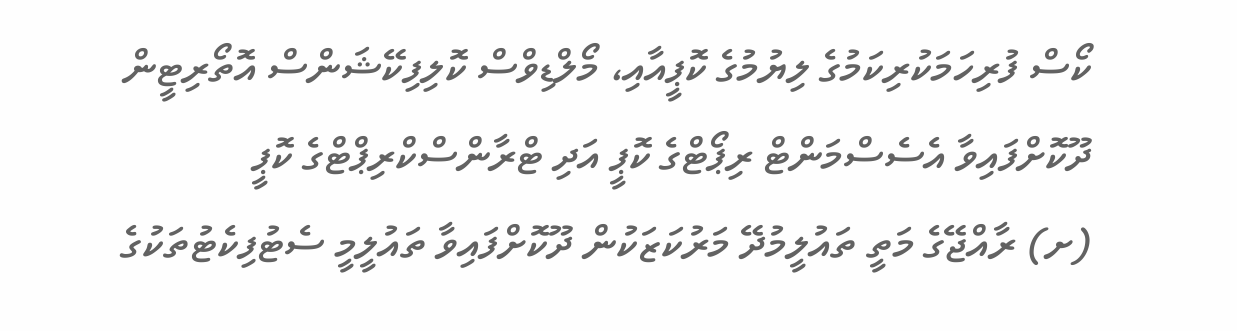ކޯސް ފުރިހަމަކުރިކަމުގެ ލިޔުމުގެ ކޮޕީއާއި، މޯލްޑިވްސް ކޮލިފިކޭޝަންސް އޮތޯރިޓީން ދޫކޮށްފައިވާ އެސެސްމަންޓް ރިޕޯޓްގެ ކޮޕީ އަދި ޓްރާންސްކްރިޕްޓްގެ ކޮޕީ
(ށ) ރާއްޖޭގެ މަތީ ތައުލީމުދޭ މަރުކަޒަކުން ދޫކޮށްފައިވާ ތައުލީމީ ސެޓުފިކެޓުތަކުގެ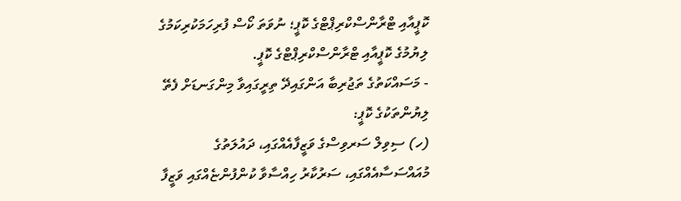ކޮޕީއާއި ޓްރާންސްކްރިޕްޓްގެ ކޮޕީ؛ ނުވަތަ ކޯސް ފުރިހަމަކުރިކަމުގެ ލިޔުމުގެ ކޮޕީއާއި ޓްރާންސްކްރިޕްޓްގެ ކޮޕީ.
- މަސައްކަތުގެ ތަޖުރިބާ އަންގައިދޭ ތިރީގައިވާ މިންގަނޑަށް ފެތޭ ލިޔުންތަކުގެ ކޮޕީ:
(ހ) ސިވިލް ސަރވިސްގެ ވަޒީފާއެއްގައި، ދައުލަތުގެ މުއައްސަސާއެއްގައި، ސަރުކާރު ހިއްސާވާ ކުންފުންޏެއްގައި ވަޒީފާ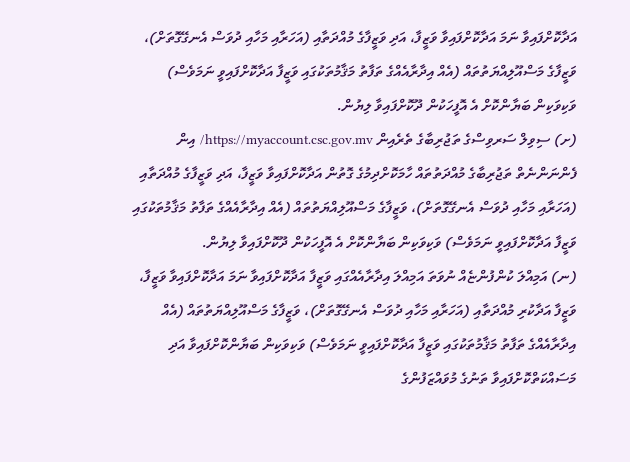އަދާކޮށްފައިވާ ނަމަ އަދާކޮށްފައިވާ ވަޒީފާ، އަދި ވަޒީފާގެ މުއްދަތާއި (އަހަރާއި މަހާއި ދުވަސް އެނގޭގޮތަށް)، ވަޒީފާގެ މަސްއޫލިއްޔަތުތައް (އެއް އިދާރާއެއްގެ ތަފާތު މަޤާމުތަކުގައި ވަޒީފާ އަދާކޮށްފައިވީ ނަމަވެސް) ވަކިވަކިން ބަޔާންކޮށް އެ އޮފީހަކުން ދޫކޮށްފައިވާ ލިޔުން.
(ށ) ސިވިލް ސަރވިސްގެ ތަޖުރިބާގެ ތެރެއިން https://myaccount.csc.gov.mv/ އިން ފެންނަންނެތް ތަޖުރިބާގެ މުއްދަތުތައް ހާމަކޮށްދިމުގެ ގޮތުން އަދާކޮށްފައިވާ ވަޒީފާ، އަދި ވަޒީފާގެ މުއްދަތާއި (އަހަރާއި މަހާއި ދުވަސް އެނގޭގޮތަށް)، ވަޒީފާގެ މަސްއޫލިއްޔަތުތައް (އެއް އިދާރާއެއްގެ ތަފާތު މަޤާމުތަކުގައި ވަޒީފާ އަދާކޮށްފައިވީ ނަމަވެސް) ވަކިވަކިން ބަޔާންކޮށް އެ އޮފީހަކުން ދޫކޮށްފައިވާ ލިޔުން.
(ނ) އަމިއްލަ ކުންފުންޏެއް ނުވަތަ އަމިއްލަ އިދާރާއެއްގައި ވަޒީފާ އަދާކޮށްފައިވާ ނަމަ އަދާކޮށްފައިވާ ވަޒީފާ، ވަޒީފާ އަދާކުރި މުއްދަތާއި (އަހަރާއި މަހާއި ދުވަސް އެނގޭގޮތަށް)، ވަޒީފާގެ މަސްއޫލިއްޔަތުތައް (އެއް އިދާރާއެއްގެ ތަފާތު މަޤާމުތަކުގައި ވަޒީފާ އަދާކޮށްފައިވީ ނަމަވެސް) ވަކިވަކިން ބަޔާންކޮށްފައިވާ އަދި މަސައްކަތްކޮށްފައިވާ ތަނުގެ މުވައްޒަފުންގެ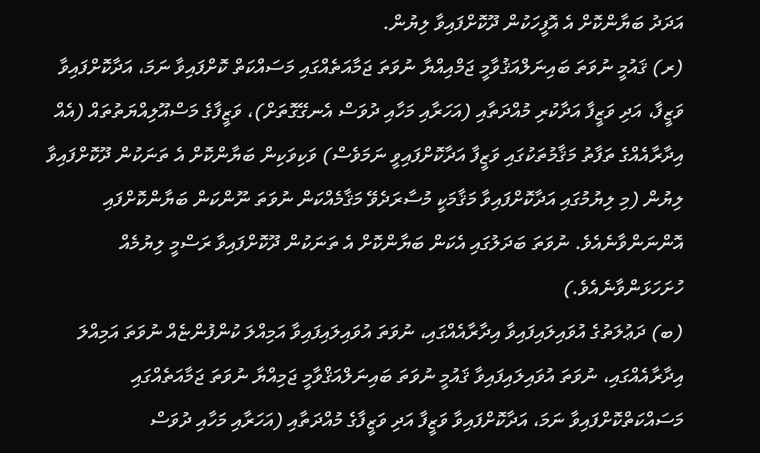އަދަދު ބަޔާންކޮށް އެ އޮފީހަކުން ދޫކޮށްފައިވާ ލިޔުން.
(ރ) ޤައުމީ ނުވަތަ ބައިނަލްއަޤުވާމީ ޖަމްއިއްޔާ ނުވަތަ ޖަމާއަތެއްގައި މަސައްކަތް ކޮށްފައިވާ ނަމަ، އަދާކޮށްފައިވާ ވަޒީފާ، އަދި ވަޒީފާ އަދާކުރި މުއްދަތާއި (އަހަރާއި މަހާއި ދުވަސް އެނގޭގޮތަށް)، ވަޒީފާގެ މަސްއޫލިއްޔަތުތައް (އެއް އިދާރާއެއްގެ ތަފާތު މަޤާމުތަކުގައި ވަޒީފާ އަދާކޮށްފައިވީ ނަމަވެސް) ވަކިވަކިން ބަޔާންކޮށް އެ ތަނަކުން ދޫކޮށްފައިވާ ލިޔުން (މި ލިޔުމުގައި އަދާކޮށްފައިވާ މަޤާމަކީ މުސާރަދެވޭ މަޤާމެއްކަން ނުވަތަ ނޫންކަން ބަޔާންކޮށްފައި އޮންނަންވާނެއެވެ. ނުވަތަ ބަދަލުގައި އެކަން ބަޔާންކޮށް އެ ތަނަކުން ދޫކޮށްފައިވާ ރަސްމީ ލިޔުމެއް ހުށަހަޅަންވާނެއެވެ.)
(ބ) ދަޢުލަތުގެ އުވައިލައިފައިވާ އިދާރާއެއްގައި، ނުވަތަ އުވައިލައިފައިވާ އަމިއްލަ ކުންފުންޏެއް ނުވަތަ އަމިއްލަ އިދާރާއެއްގައި، ނުވަތަ އުވައިލައިފައިވާ ޤައުމީ ނުވަތަ ބައިނަލްއަޤްވާމީ ޖަމިއްޔާ ނުވަތަ ޖަމާއަތެއްގައި މަސައްކަތްކޮށްފައިވާ ނަމަ، އަދާކޮށްފައިވާ ވަޒީފާ އަދި ވަޒީފާގެ މުއްދަތާއި (އަހަރާއި މަހާއި ދުވަސް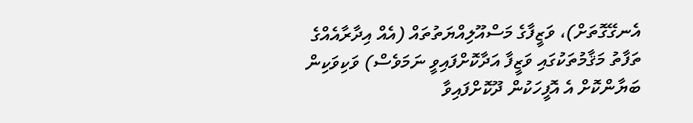އެނގޭގޮތަށް)، ވަޒީފާގެ މަސްއޫލިއްޔަތުތައް (އެއް އިދާރާއެއްގެ ތަފާތު މަޤާމުތަކުގައި ވަޒީފާ އަދާކޮށްފައިވީ ނަމަވެސް) ވަކިވަކިން ބަޔާންކޮށް އެ އޮފީހަކުން ދޫކޮށްފައިވާ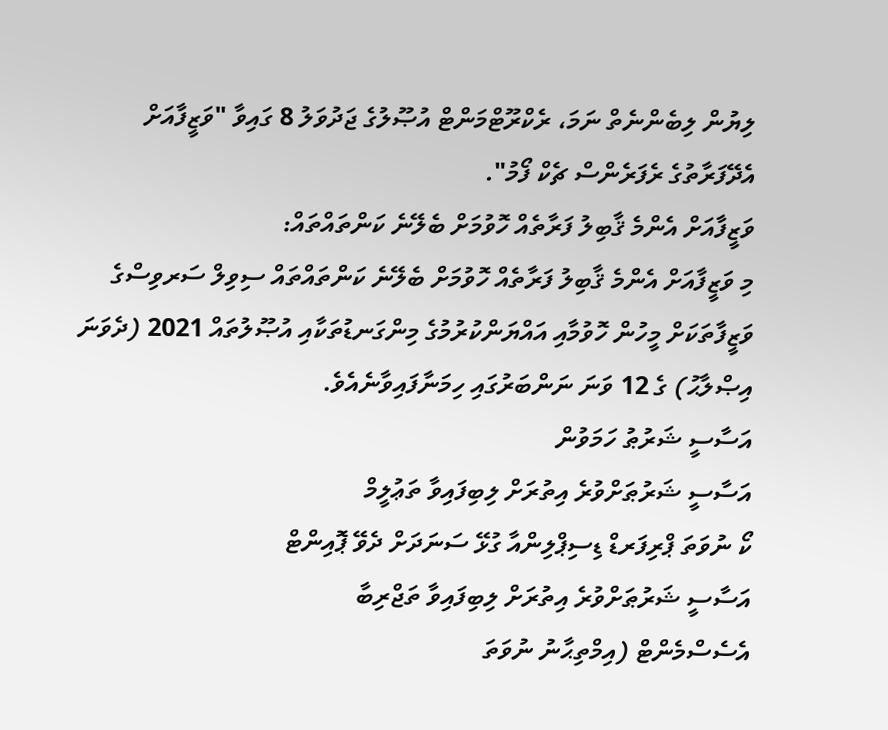ލިޔުން ލިބެންނެތް ނަމަ، ރެކްރޫޓްމަންޓް އުޞޫލުގެ ޖަދުވަލު 8 ގައިވާ "ވަޒީފާއަށް އެދޭފަރާތުގެ ރެފަރެންސް ޗެކް ފޯމު".
ވަޒީފާއަށް އެންމެ ޤާބިލު ފަރާތެއް ހޮވުމަށް ބެލޭނެ ކަންތައްތައް:
މި ވަޒީފާއަށް އެންމެ ޤާބިލު ފަރާތެއް ހޮވުމަށް ބެލޭނެ ކަންތައްތައް ސިވިލް ސަރވިސްގެ ވަޒީފާތަކަށް މީހުން ހޮވުމާއި އައްޔަންކުރުމުގެ މިންގަނޑުތަކާއި އުޞޫލުތައް 2021 (ދެވަނަ އިޞްލާޙު) ގެ 12 ވަނަ ނަންބަރުގައި ހިމަނާފައިވާނެއެވެ.
އަސާސީ ޝަރުޠު ހަމަވުން
އަސާސީ ޝަރުޠަށްވުރެ އިތުރަށް ލިބިފައިވާ ތަޢުލީމް
ކޯ ނުވަތަ ޕްރިފަރޑް ޑިސިޕްލިންއާ ގުޅޭ ސަނަދަށް ދެވޭ ޕޮއިންޓް
އަސާސީ ޝަރުޠަށްވުރެ އިތުރަށް ލިބިފައިވާ ތަޖްރިބާ
އެސެސްމެންޓް (އިމްތިޙާނު ނުވަތަ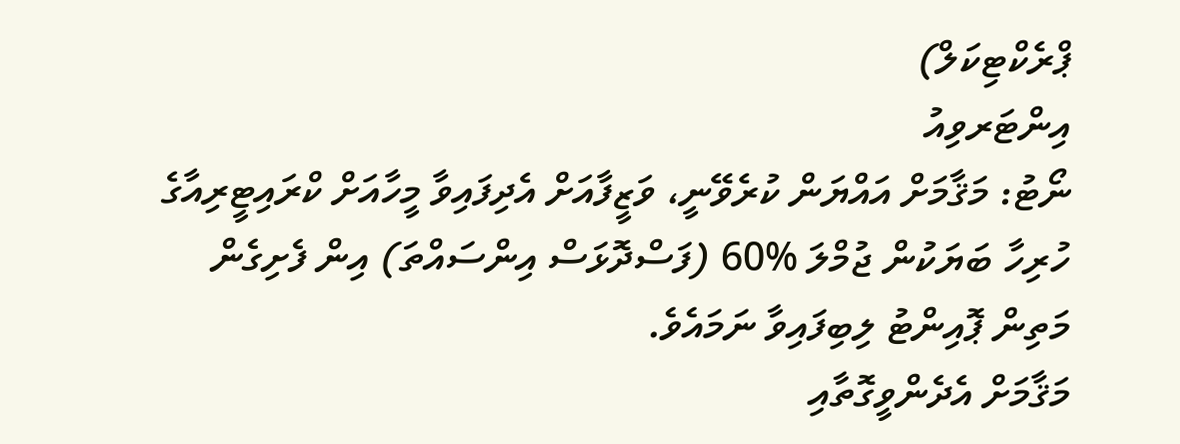ޕްރެކްޓިކަލް)
އިންޓަރވިއު
ނޯޓު: މަޤާމަށް އައްޔަން ކުރެވޭނީ، ވަޒީފާއަށް އެދިފައިވާ މީހާއަށް ކްރައިޓީރިއާގެ ހުރިހާ ބަޔަކުން ޖުމްލަ %60 (ފަސްދޮޅަސް އިންސައްތަ) އިން ފެށިގެން މަތިން ޕޮއިންޓު ލިބިފައިވާ ނަމައެވެ.
މަޤާމަށް އެދެންވީގޮތާއި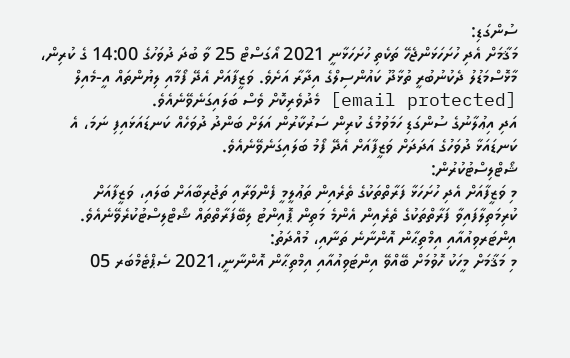ސުންގަޑި:
މަޤާމަށް އެދި ހުށަހަޅަންޖެހޭ ތަކެތި ހުށަހަޅާނީ 2021 އޯގަސްޓް 25 ވާ ބުދަ ދުވަހުގެ 14:00 ގެ ކުރިން، މާޅޮސްމަޑުލު ދެކުނުބުރީ ތުޅާދޫ ކައުންސިލްގެ އިދާރާ އަށެވެ. ވަޒީފާއަށް އެދޭ ފޯމާއި ލިޔުންތައް އީ-މެއިލް [email protected] މެދުވެރިކޮށް ވެސް ބަލައިގަނެވޭނެއެވެ.
އަދި އިޢުލާނުގެ ސުންގަޑި ހަމަވުމުގެ ކުރިން ސަރުކާރުން އަލަށް ބަންދު ދުވަހެއް ކަނޑައަޅައިފި ނަމަ، އެ ކަނޑައަޅާ ދުވަހުގެ އަދަދަށް ވަޒީފާއަށް އެދޭ ފޯމު ބަލައިގަނެވޭނެއެވެ.
ޝޯޓްލިސްޓުކުރުން:
މި ވަޒީފާއަށް އެދި ހުށަހަޅާ ފަރާތްތަކުގެ ތެރެއިން ތަޢުލީމީ ފެންވަރާއި ތަޖުރިބާއަށް ބަލައި، ވަޒީފާއަށް ކުރިމަތިލާފައިވާ ފަރާތްތަކުގެ ތެރެއިން އެންމެ މަތިން ޕޮއިންޓު ލިބޭފަރާތްތައް ޝޯޓްލިސްޓުކުރެވޭނެއެވެ.
އިންޓަރވިއުއާއި އިމްތިޙާން އޮންނާނެ ތަނާއި، މުއްދަތު:
މި މަޤާމަށް މީހަކު ހޮވުމަށް ބޭއްވޭ އިންޓަވިއުއާއި އިމްތިޙާން އޮންނާނީ،2021 ސެޕްޓެމްބަރ 05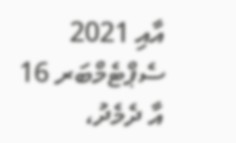އާއި 2021 ސެޕްޓެމްބަރ 16 އާ ދެމެދު،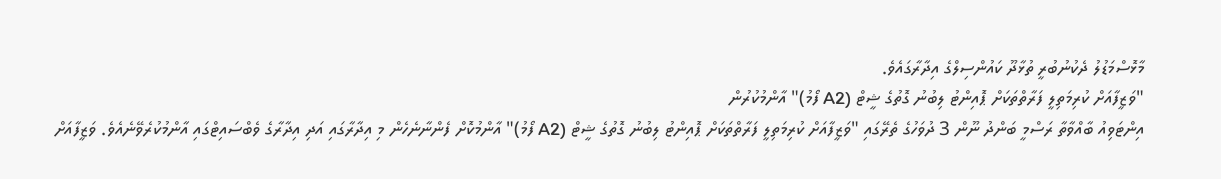މާޅޮސްމަޑުލު ދެކުނުބުރީ ތުޅާދޫ ކައުންސިލްގެ އިދާރާގައެވެ.
"ވަޒީފާއަށް ކުރިމަތިލީ ފަރާތްތަކަށް ޕޮއިންޓު ލިބުނު ގޮތުގެ ޝީޓް (A2 ފޯމު)" އާންމުކުރުން
އިންޓަވިއު ބާއްވާތާ ރަސްމީ ބަންދު ނޫން 3 ދުވަހުގެ ތެރޭގައި "ވަޒީފާއަށް ކުރިމަތިލީ ފަރާތްތަކަށް ޕޮއިންޓު ލިބުނު ގޮތުގެ ޝީޓް (A2 ފޯމު)" އާންމުކޮށް ފެންނާނެހެން މި އިދާރާގައި އަދި އިދާރާގެ ވެބްސައިޓްގައި އާންމުކުރެވޭނެއެވެ. ވަޒީފާއަށް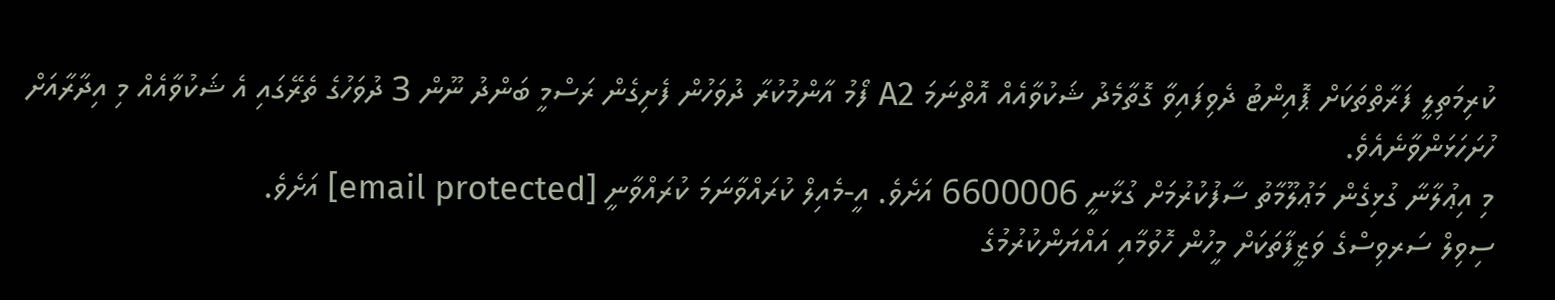ކުރިމަތިލީ ފަރާތްތަކަށް ޕޮއިންޓު ދެވިފައިވާ ގޮތާމެދު ޝަކުވާއެއް އޮތްނަމަ A2 ފޯމު އާންމުކުރާ ދުވަހުން ފެށިގެން ރަސްމީ ބަންދު ނޫން 3 ދުވަހުގެ ތެރޭގައި އެ ޝަކުވާއެއް މި އިދާރާއަށް ހުށަހަޅަންވާނެއެވެ.
މި އިޢުލާނާ ގުޅިގެން މަޢުލޫމާތު ސާފުކުރުމަށް ގުޅާނީ 6600006 އަށެވެ. އީ-މެއިލް ކުރައްވާނަމަ ކުރައްވާނީ [email protected] އަށެވެ.
ސިވިލް ސަރވިސްގެ ވަޒީފާތަކަށް މީހުން ހޮވުމާއި އައްޔަންކުރުމުގެ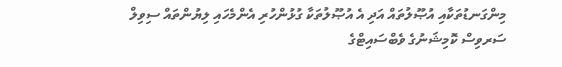މިންގަނޑުތަކާއި އުޞޫލުތައް އަދި އެ އުޞޫލުތަކާ ގުޅުންހުރި އެންމެހައި ލިޔުންތައް ސިވިލް ސަރވިސް ކޮމިޝަނުގެ ވެބްސައިޓްގެ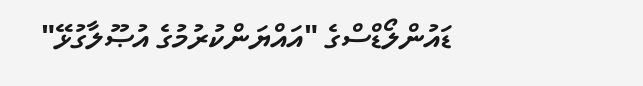ޑައުންލޯޑްސްގެ "އައްޔަންކުރުމުގެ އުޞޫލާގުޅޭ"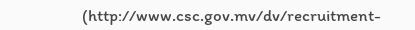(http://www.csc.gov.mv/dv/recruitment-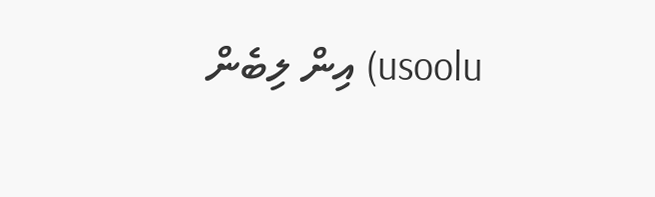usoolu) އިން ލިބެން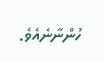ހުންނާނެއެވެ.